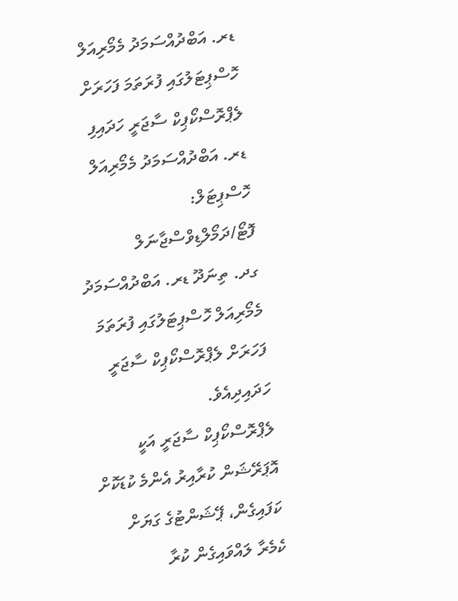ޑރ. އަބްދުއްސަމަދު މެމޯރިއަލް ހޮސްޕިޓަލުގައި ފުރަތަމަ ފަހަރަށް ލެޕްރޮސްކޯޕިކް ސާޖަރީ ހަދައިފި
ޑރ. އަބްދުއްސަމަދު މެމޯރިއަލް ހޮސްޕިޓަލް: ފޮޓޯ/ދަމޯލްޑިވްސްޖާނަލް
ގދ. ތިނަދޫ ޑރ. އަބްދުއްސަމަދު މެމޯރިއަލް ހޮސްޕިޓަލުގައި ފުރަތަމަ ފަހަރަށް ލެޕްރޮސްކޯޕިކް ސާޖަރީ ހަދައިދިއެވެ.
ލެޕްރޮސްކޯޕިކް ސާޖަރީ އަކީ އޮޕަރޭޝަން ކުރާއިރު އެންމެ ކުޑަކޮށް ކަފައިގެން، ޕޭޝަންޓުގެ ގަޔަށް ކެމެރާ ލައްވައިގެން ކުރާ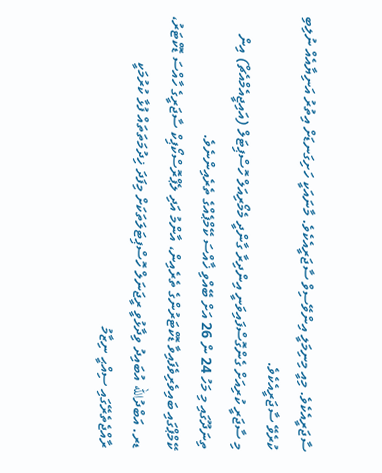ސާޖަރީއެކެވެ. މިއީ މިނިމަލީ އިންވޭސިވް ސާޖަރީއެކެވެ. މާނައަކީ ހަށިގަނޑަށް އިތުރު އަނިޔާއެއް ނުލިބި ކުރެވޭ ސާޖަރީއެކެވެ.
މި ސާޖަރީ ކުރިއަށް ގެންގޮސްފައިވަނީ އިންދިރާ ގާންދީ މެމޯރިއަލް ހޮސްޕިޓަލް (އައިޖީއެމްއެޗް) އިން ތިނަދޫގައި މި މަހު 24 ން 26 އަށް ބޭއްވި ޚާއްސަ ކޭމްޕެއްގެ ތެރެއިންނެވެ.
ކޭމްޕްގައި ބައިވެރިވެފައިވާ ޑޮކްޓަރުންގެ ތެރެއިން، އާންމު އަދި ލެޕްރޮސްކޯޕިކް ސާޖަރީގެ ހާއްސަ ޑޮކްޓަރު، ޑރ. އަބްދުالله އުބައިދު ވިދާޅުވީ ރީޖަނަލް ހޮސްޕިޓަލަތަކަށް މިފަދަ ޚިދުމަތަތައް ފުޅާ ކުރުމަކީ ރާއްޖެތެރޭގައި ސިއްޙީ ނިޒާމު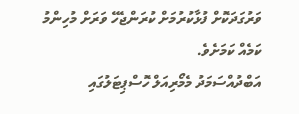ވަރުގަދަކޮށް ފުޅާކުރުމަށް ކުރަންޖެހޭ ވަރަށް މުހިންމު ކަމެއް ކަމަށެވެ.
އަބްދުއްސަމަދު މެމޯރިއަލް ހޮސްޕިޓަލުގައި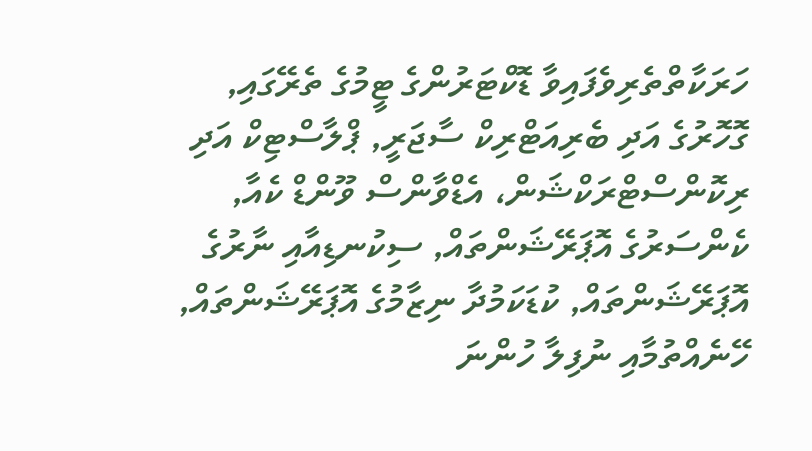ހަރަކާތްތެރިވެފައިވާ ޑޮކްޓަރުންގެ ޓީމުގެ ތެރޭގައި, ގޮހޮރުގެ އަދި ބެރިއަޓްރިކް ސާޖަރީ, ޕްލާސްޓިކް އަދި ރިކޮންސްޓްރަކްޝަން، އެޑްވާންސް ވޫންޑް ކެއާ, ކެންސަރުގެ އޮޕަރޭޝަންތައް, ސިކުނޑިއާއި ނާރުގެ އޮޕަރޭޝަންތައް, ކުޑަކަމުދާ ނިޒާމުގެ އޮޕަރޭޝަންތައް, ހޭނެއްތުމާއި ނުފިލާ ހުންނަ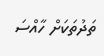ތަދުތަކަށް ހާއްސަ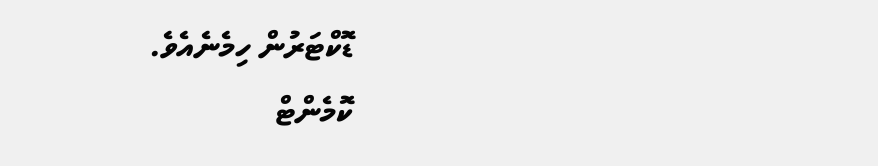ޑޮކްޓަރުން ހިމެނެއެވެ.
ކޮމެންޓް